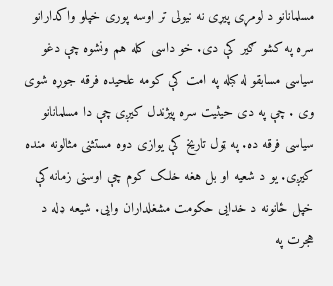مسلمانانو د لومړی پیړی نه نیولی تر اوسه پوری خپلو واکدارانو سره په کشو ګیر کې دی. خو داسی کله هم ونشوه چې دغو سیاسی مسابقو له کبله په امت کې کومه علحیده فرقه جوړه شوی وی . چې په دی حیثیت سره پیژندل کیږی چې دا مسلمانانو سیاسی فرقه ده. په ټول تاریخ کې یوازی دوه مستثنی مثالونه منده کیږی. یو د شعیه او بل هغه خلک کوم چې اوسنی زمانه کې خپل ځانونه د خدایی حکومت مشغلداران وایی. شیعه ډله د هجرت په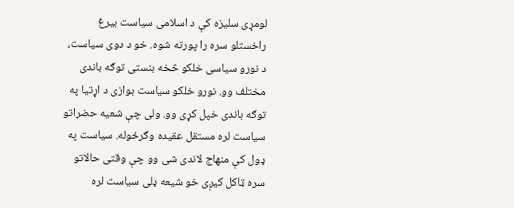لومړی سلیزه کې د اسلامی سیاست بیرغ راخستلو سره را پورته شوه. خو د دوی سیاست، د نورو سیاسی خلکو څخه بنستی توګه باندی مختلف وو. نورو خلکو سیاست بوازی د اړتیا په توګه باندی خپل کړی وو. ولی چې شعیه حضراتو سیاست لره مستقل عقیده وګرځوله. سیاست په ډول کې منهاج لاندی شی وو چې وقتی حالاتو سره ټاکل کیږی خو شیعه ډلی سیاست لره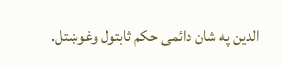الدین په شان دائمی حکم ثابتول وغوښتل.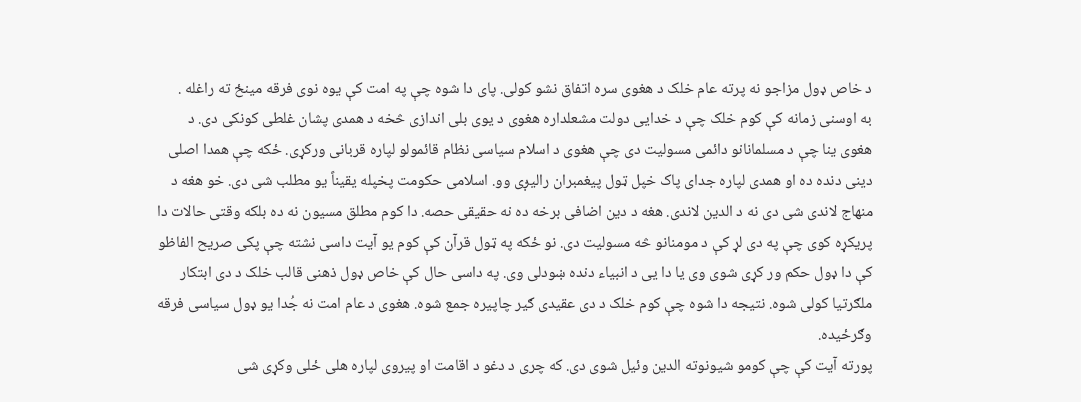د خاص ډول مزاجو نه پرته عام خلک د هغوی سره اتفاق نشو کولی. پای دا شوه چې په امت کې یوه نوی فرقه مینځ ته راغله .
به اوسنی زمانه کې کوم خلک چې د خدایی دولت مشعلداره هغوی د یوی بلی اندازی څخه د همدی پشان غلطی کونکی دی. د هغوی ینا چې د مسلمانانو دائمی مسولیت دی چې هغوی د اسلام سیاسی نظام قائمولو لپاره قربانی ورکړی. ځکه چې همدا اصلی دینی دنده ده او همدی لپاره جدای پاک خپل ټول پیغمبران رالیږی وو. اسلامی حکومت پخپله یقیناً یو مطلب شی دی. خو هغه د منهاج لاندی شی دی نه د الدین لاندی. هغه د دین اضافی برخه ده نه حقیقی حصه. دا کوم مطلق مسیون نه ده بلکه وقتی حالات دا پریکړه کوی چې په دی لړ کې د مومنانو څه مسولیت دی. نو ځکه په ټول قرآن کې کوم یو آیت داسی نشته چې پکی صریح الفاظو کې دا ډول حکم ور کړی شوی وی یا دا یی د انبیاء دنده ښودلی وی. په داسی حال کې خاص ډول ذهنی قالب خلک د دی ابتکار ملګرتیا کولی شوه. نتیجه دا شوه چې کوم خلک د دی عقیدی ګیر چاپیره جمع شوه. هغوی د عام امت نه جُدا یو ډول سیاسی فرقه وګرځیده.
پورته آیت کې چې کومو شیونوته الدین وئیل شوی دی. که چری د دغو د اقامت او پیروی لپاره هلی ځلی وکړی شی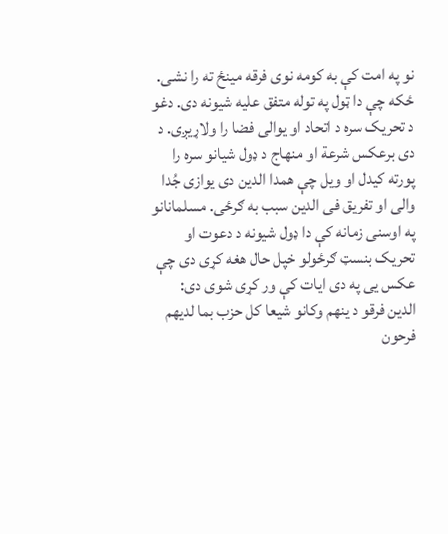نو په امت کې به کومه نوی فرقه مینځ ته را نشی. ځکه چې دا ټول په توله متفق علیه شیونه دی. دغو د تحریک سره د اتحاد او یوالی فضا را ولاړیږی. د دی برعکس شرعة او منهاج د ډول شیانو سره را پورته کیدل او ویل چې همدا الدین دی یوازی جُدا والی او تفریق فی الدین سبب به ګرځی. مسلمانانو په اوسنی زمانه کې دا ډول شیونه د دعوت او تحریک بنسټ ګرځولو خپل حال هغه کړی دی چې عکس یی په دی ایات کې ور کړی شوی دی:
الدین فرقو د ینهم وکانو شیعا کل حزب بما لدیهم فرحون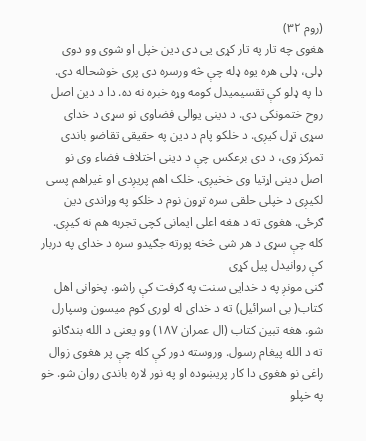(روم ۳۲)
هغوی چه تار په تار کړی یی دی دین خپل او شوی وو دوی ډلی، ډلی هره یوه ډله چې څه ورسره دی پری خوشحاله دی.
دا په ډلو کې تقسیمیدل کومه وړه خبره نه ده. دا د دین اصل روح ختمونکی دی. د دینی یوالی فضاوی نو سړی د خدای سړی تړل کیږی. د خلکو پام د دین په حقیقی تقاضو باندی تمرکز وی، د دی برعکس چې د دینی اختلاف فضاء وی نو اصل دینی اړتیا وی خخیږی. خلک اهم پریږدی او غیراهم پسی لکیږی د خپلی حلقی سره تړون نوم د خلکو په وړاندی دین ګرځی. هغوی ته د هغه اعلی ایمانی کچی تجربه هم نه کیږی. کله چې سړی د هر شی څخه پورته جګیدو سره د خدای په دربار کې روانیدل پیل کړی
ګنی مونږ په د خدایی سنت په ګرفت کې راشو. پخوانی اهل کتاب( بی اسرائیل) ته د خدای له لوری کوم میسون وسپارل شو. هغه تبین کتاب (ال عمران ۱۸۷) وو یعنی د الله بندګانو ته د الله پیغام رسول. وروسته دور کې کله چې پر هغوی زوال راغی نو هغوی دا کار پریښوده او په نور لاره باندی روان شو. خو په خپلو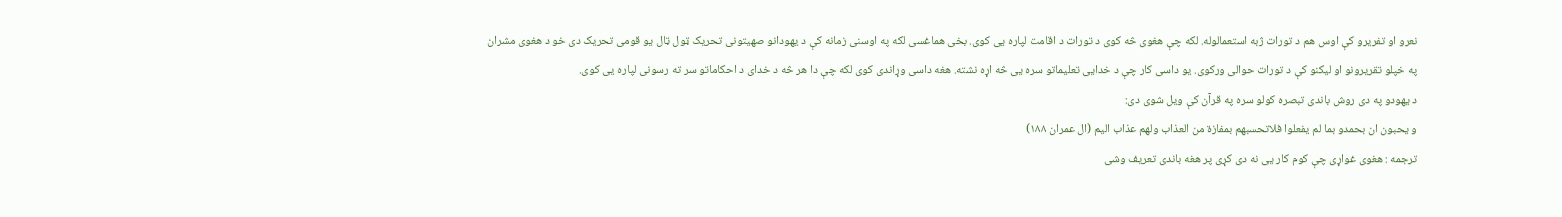نعرو او تفریرو کې اوس هم د تورات ژبه استعمالوله. لکه چې هغوی څه کوی د تورات د اقامت لپاره یی کوی. بخی هماغسی لکه په اوسنی زمانه کې د یهودانو صهیتونی تحریک ټول ټال یو قومی تحریک دی خو د هغوی مشران په خپلو تقریرونو او لیکنو کې د تورات حوالی ورکوی. یو داسی کار چې د خدایی تعلیماتو سره یی څه اړه نشته. هغه داسی وړاندی کوی لکه چې دا هر څه د خدای د احکاماتو سر ته رسونی لپاره یی کوی.
د یهودو په دی روش باندی تبصره کولو سره په قرآن کې ویل شوی دی:
و یحبون ان بحمدو بما لم یفعلوا فلاتحسبهم بمفازة من العذاب ولهم عذاب الیم (ال عمران ۱۸۸)
ترجمه : هغوی غواړی چې کوم کار یی نه دی کړی پر هغه باندی تعریف وشی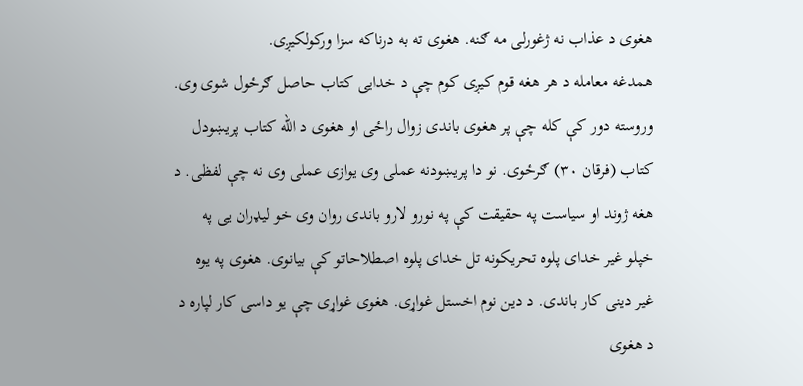هغوی د عذاب نه ژغورلی مه ګنه. هغوی ته به درناکه سزا ورکولکیږی.
همدغه معامله د هر هغه قوم کیږی کوم چې د خدایی کتاب حاصل ګرځول شوی وی. وروسته دور کې کله چې پر هغوی باندی زوال راځی او هغوی د الله کتاب پریښودل کتاب (فرقان ۳۰) ګرځوی. نو دا پریښودنه عملی وی یوازی عملی وی نه چې لفظی. د هغه ژوند او سیاست په حقیقت کې په نورو لارو باندی روان وی خو لیډران یی په خپلو غیر خدای پلوه تحریکونه تل خدای پلوه اصطلاحاتو کې بیانوی. هغوی په یوه غیر دینی کار باندی. د دین نوم اخستل غواړی. هغوی غواړی چې یو داسی کار لپاره د د هغوی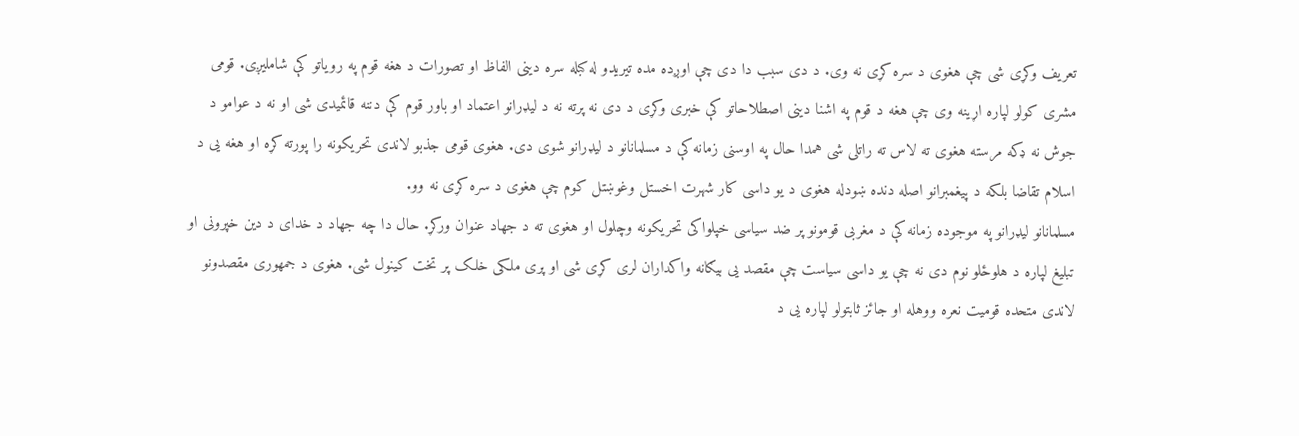تعریف وکړی شی چې هغوی د سره کړی نه وی. د دی سبب دا دی چې اوږده مده تیریدو له کبله سره دینی الفاظ او تصورات د هغه قوم په رویاتو کې شاملیږی. قومی مشری کولو لپاره اړینه وی چې هغه د قوم په اشنا دینی اصطلاحاتو کې خبری وکړی د دی نه پرته نه د لیډرانو اعتماد او باور قوم کې دننه قائمیدی شی او نه د عوامو د جوش نه ډکه مرسته هغوی ته لاس ته راتلی شی همدا حال په اوسنی زمانه کې د مسلمانانو د لیډرانو شوی دی. هغوی قومی جذبو لاندی تحریکونه را پورته کړه او هغه یی د اسلام تقاضا بلکه د پیغمبرانو اصله دنده ښودله هغوی د یو داسی کار شهرت اخستل وغوښتل کوم چې هغوی د سره کړی نه وو.
مسلمانانو لیډرانو په موجوده زمانه کې د مغربی قومونو پر ضد سیاسی خپلواکی تحریکونه وچلول او هغوی ته د جهاد عنوان ورکړ. حال دا چه جهاد د خدای د دین خپرونی او تبلیغ لپاره د هلوځلو نوم دی نه چې یو داسی سیاست چې مقصد یی بیګانه واکداران لری کړی شی او پری ملکی خلک پر تخت کینول شی. هغوی د جمهوری مقصدونو لاندی متحده قومیت نعره ووهله او جائز ثابتولو لپاره یی د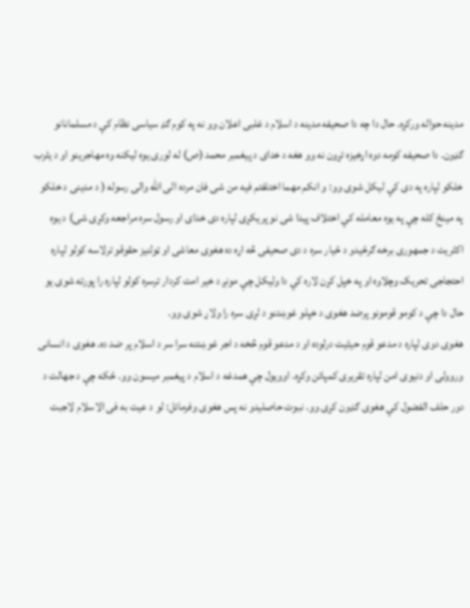مدینه حواله ورکړه. حال دا چه دا صحیفه مدینه د اسلام د غلبی اعلان وو نه په کوم ګډ سیاسی نظام کې د مسلمانانو ګډون. دا صحیفه کومه دوه اړخیزه تړون نه وو هغه د خدای د پیغمبر محمد (ص) له لوری یوه لیکنه وه مهاجرینو او د یثرب خلکو لپاره په دی کې لیکل شوی وو: و انکم مهما اختلفتم فیه من شی فان مرده الی الله والی رسوله ( د مدینی د خلکو په مینځ کله چې په یوه معامله کې اختلاف پیدا شی نو پریکړی لپاره دی خدای او رسول سره مراجعه وکړی شی) د یوه اکثریت د جمهوری برخه ګرځیدو د ځیار سره د دی صحیفی څه اړه ده هغوی معاشی او ټولنیز حقوقو ترلاسه کولو لپاره احتجاجی تحریک وچلاوه او په خپل کړن لاره کې دا ولیکل چې مونږ د خیر امت کردار ترسره کولو لپاره را پورته شوی یو حال دا چې د کومو قومونو پرضد هغوی د خپلو غوښتنو د لړی سره را ولاړ شوی وو.
هغوی دوی لپاره د مدعو قوم حیثیت درلوده او د مدعو قوم څخه د اجر غوښتنه سرا سر د اسلام پر ضد ده. هغوی د انسانی وروولی او دنیوی امن لپاره تقریری کمپائن وکړه. اوویول چې همدغه د اسلام د پیغمبر میسون وو. ځکه چې د جهالت د دور حلف الفضول کې هغوی ګډون کړی وو. نبوت حاصلیدو نه پس هغوی وفرمائل: لو د عیت به فی الاسلام لاجبت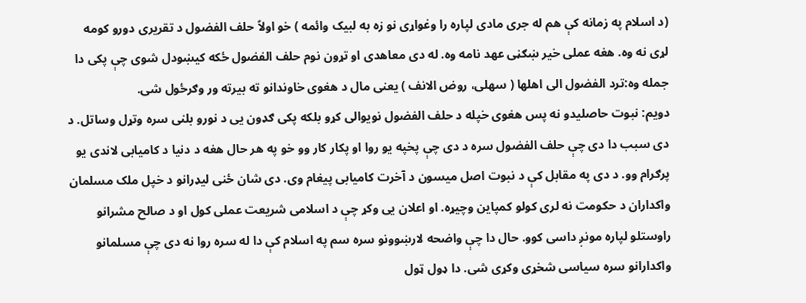(د اسلام په زمانه کې هم له جری مادی لپاره را وغواړی نو زه به لبیک وائمه ) خو اولاً حلف الفضول د تقریری دورو کومه لړی نه وه. هغه عملی خیر ښګڼی عهد نامه وه. له دی معاهدی او تړون نوم حلف الفضول ځکه کیښودل شوی چې پکی دا جمله وه:ترد الفضول الی اهلها ( سهلی، روض الانف ) یعنی مال د هغوی خاوندانو ته بیرته ور وګرځول شی.
دویم: نبوت حاصلیدو نه پس هغوی خپله د حلف الفضول نویوالی کړو بلکه پکی ګډون یی د نورو بلنی سره وتړل وساتل. د دی سبب دا دی چې حلف الفضول سره د دی چې پخپه یو روا او پکار کار وو خو په هر حال هغه د دنیا د کامیابی لاندی یو پرګرام وو. د دی په مقابل کې د نبوت اصل میسون د آخرت کامیابی پیغام وی. دی شان ځنی ليډرانو د خپل ملک مسلمان واکداران د حکومت نه لری کولو کمپاین وچیړه. او اعلان یی وکړ چې د اسلامی شریعت عملی کول او د صالح مشرانو راوستلو لپاره مونږ داسی کوو. حال دا چې واضحه لارښوونو سره سم په اسلام کې دا له سره روا نه دی چې مسلمانو واکدارانو سره سیاسی شخړی وکړی شی. دا ډول ټول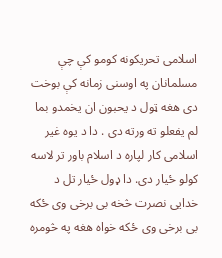اسلامی تحریکونه کومو کې چې مسلمانان په اوسنی زمانه کې بوخت دی هغه ټول د یحبون ان یخمدو بما لم یفعلو ته ورته دی . دا د یوه غیر اسلامی کار لپاره د اسلام باور تر لاسه کولو ځیار دی. دا ډول ځیار تل د خدایی نصرت څخه بی برخی وی ځکه بی برخی وی ځکه خواه هغه په څومره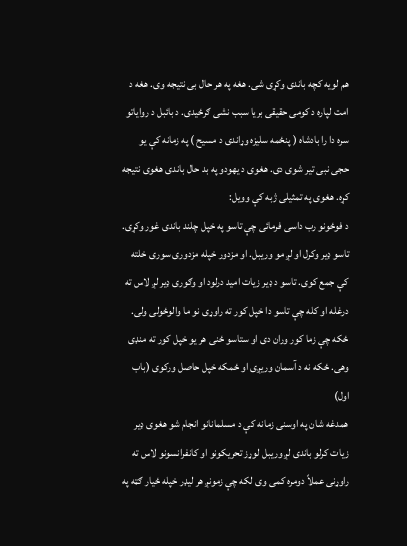هم لویه کچه باندی وکړی شی. هغه په هر حال بی نتیجه وی. هغه د امت لپاره د کومی حقیقی بریا سبب نشی ګرځیدی. د بائبل د روایاتو سره دا را بادشاه ( پنځمه سلیزه وړاندی د مسیح ) په زمانه کې یو حجی نبی تیر شوی دی. هغوی د یهودو په بد حال باندی هغوی نتیجه کړه. هغوی په تمثیلی ژبه کې وویل:
د فوځونو رب داسی فرمائی چې تاسو په خپل چلند باندی غور وکړی. تاسو ډیر وکرل او لږ مو وریبل. او مزدور خپله مزدوری سوری خلته کې جمع کوی. تاسو د ډیر زیات امید درلود او وګوری ډیر لږ لاس ته درغله او کله چې تاسو دا خپل کور ته راوړی نو ما والوځولی ولی. ځکه چې زما کور وران دی او ستاسو ځنی هر یو خپل کور ته منډی وهی. ځکه نه د آسمان وریږی او ځمکه خپل حاصل ورکوی (باب اول)
همدغه شان په اوسنی زمانه کې د مسلمانانو انجام شو هغوی ډیر زیات کرلو باندی لږ وریبل لوړز تحریکونو او کانفرانسونو لاس ته راوړنی عملاً دومره کمی وی لکه چې زمونږ هر لیډر خپله ځیار ګټه په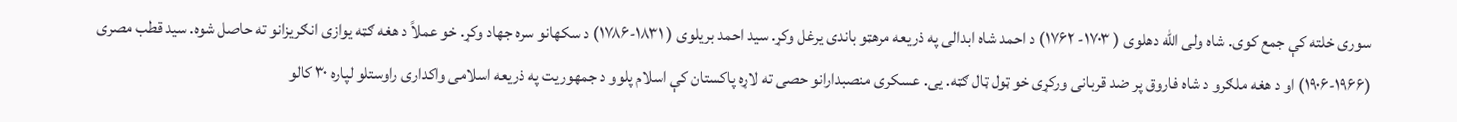سوری خلته کې جمع کوی. شاه ولی الله دهلوی ( ۱۷۰۳- ۱۷۶۲) د احمد شاه ابدالی په ذریعه مرهټو باندی یرغل وکړ. سید احمد بریلوی ( ۱۸۳۱-۱۷۸۶) د سکهانو سره جهاد وکړ. خو عملاً د هغه ګټه یوازی انګریزانو ته حاصل شوه. سید قطب مصری (۱۹۶۶-۱۹۰۶) او د هغه ملګرو د شاه فاروق پر ضد قربانی ورکړی خو ټول ټال ګټه. یی. عسکری منصبدارانو حصی ته لاړه پاکستان کې اسلام پلوو د جمهوریت په ذریعه اسلامی واکداری راوستلو لپاره ۳۰ کالو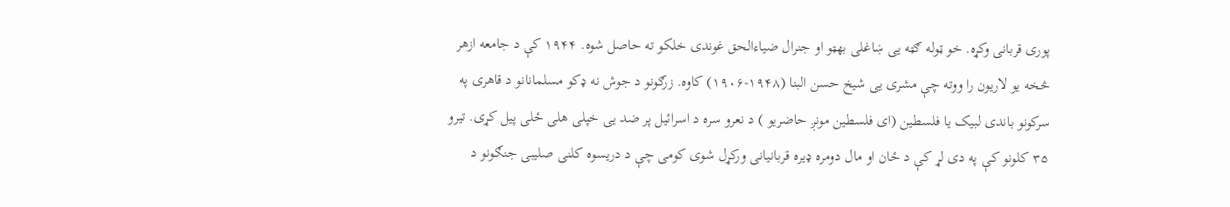پوری قربانی وکړه. خو ټوله ګټه یی ښاغلی بهټو او جنرال ضیاءالحق غوندی خلکو ته حاصل شوه. ۱۹۴۴ کې د جامعه ازهر څخه یو لاریون را ووته چې مشری یی شیخ حسن البنا (۱۹۴۸-۱۹۰۶) کاوه. زرګونو د جوش نه ډکو مسلمانانو د قاهری په سرکونو باندی لبیک یا فلسطین (ای فلسطین مونږ حاضریو ) د نعرو سره د اسرائیل پر ضد یی خپلی هلی ځلی پیل کړی. تیرو ۳۵ کلونو کې په دی لړ کې د ځان او مال دومره ډیره قربانیانی ورکړل شوی کومی چې د دریسوه کلنی صلیبی جنګونو د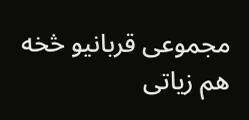مجموعی قربانیو څخه هم زیاتی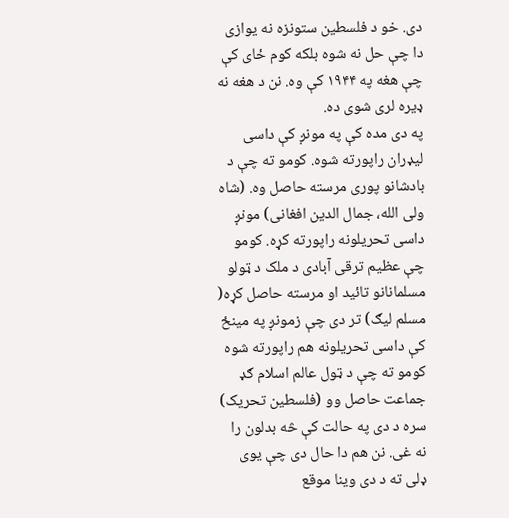دی. خو د فلسطین ستونزه نه یوازی دا چې حل نه شوه بلکه کوم ځای کې چې هغه په ۱۹۴۴ کې وه. نن د هغه نه ډیره لری شوی ده.
په دی مده کې په مونږ کې داسی لیډران راپورته شوه. کومو ته چې د بادشانو پوری مرسته حاصل وه. (شاه ولی الله، جمال الدین افغانی) مونږ داسی تحریلونه راپورته کړه. کومو چې عظیم ترقی آبادی د ملک د ټولو مسلمانانو تائید او مرسته حاصل کړه( مسلم لیګ) تر دی چې زمونږ په مینځ کې داسی تحریلونه هم راپورته شوه کومو ته چې د ټول عالم اسلام ګډ جماعت حاصل وو (فلسطین تحریک) سره د دی په حالت کې څه بدلون را نه غی. نن هم دا حال دی چې یوی ډلی ته د دی وینا موقع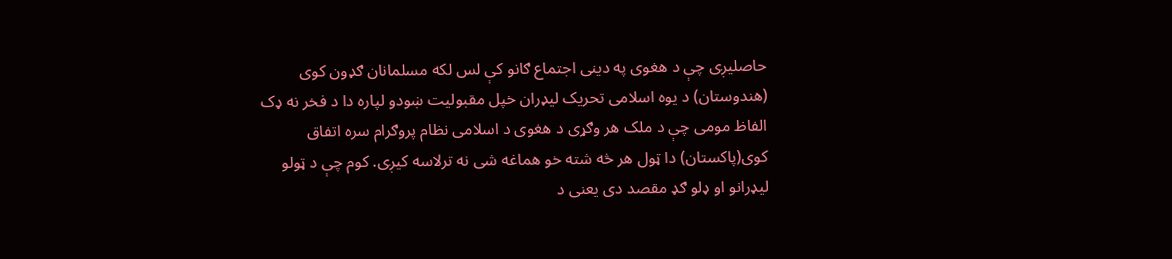حاصلیږی چې د هغوی په دینی اجتماع ګانو کې لس لکه مسلمانان ګډون کوی (هندوستان) د یوه اسلامی تحریک لیډران خپل مقبولیت ښودو لپاره دا د فخر نه ډک الفاظ مومی چې د ملک هر وګړی د هغوی د اسلامی نظام پروګرام سره اتفاق کوی(پاکستان) دا ټول هر څه شته خو هماغه شی نه ترلاسه کیږی. کوم چې د ټولو لیډرانو او ډلو ګډ مقصد دی یعنی د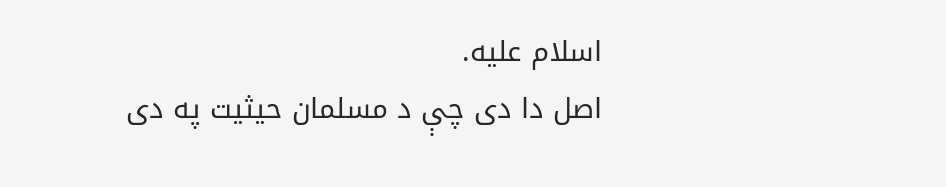اسلام علیه.
اصل دا دی چې د مسلمان حیثیت په دی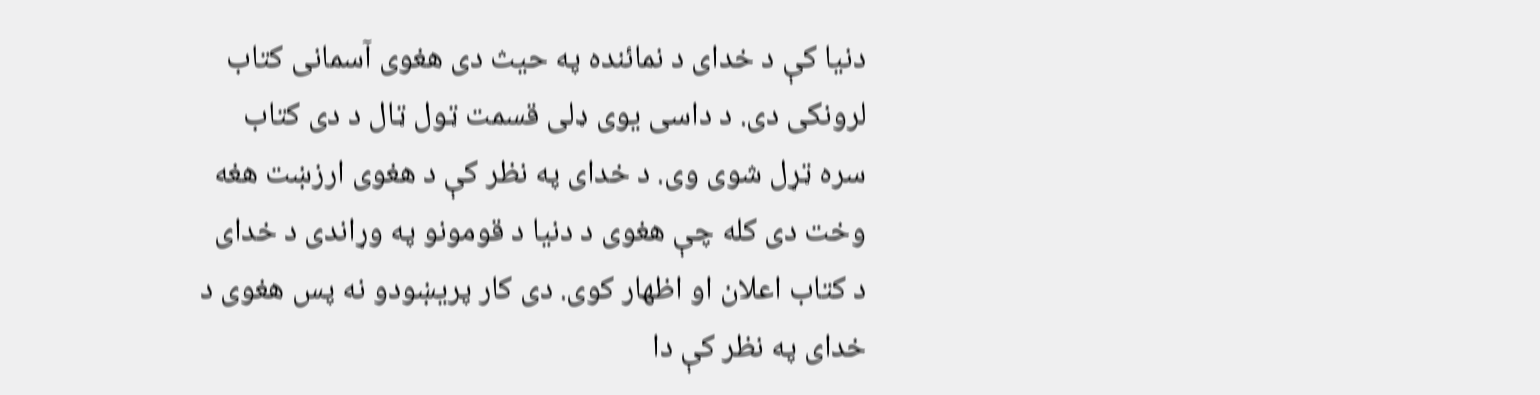دنیا کې د خدای د نمائنده په حیث دی هغوی آسمانی کتاب لرونکی دی. د داسی یوی ډلی قسمت ټول ټال د دی کتاب سره ټړل شوی وی. د خدای په نظر کې د هغوی ارزښت هغه وخت دی کله چې هغوی د دنیا د قومونو په وړاندی د خدای د کتاب اعلان او اظهار کوی. دی کار پریښودو نه پس هغوی د خدای په نظر کې دا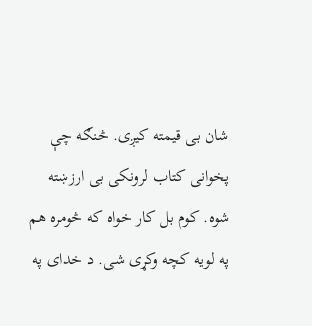شان بی قیمته کیږی. څنګه چې پخوانی کتاب لرونکی بی ارزښته شوه. کوم بل کار خواه که څومره هم په لویه کچه وکړی شی. د خدای په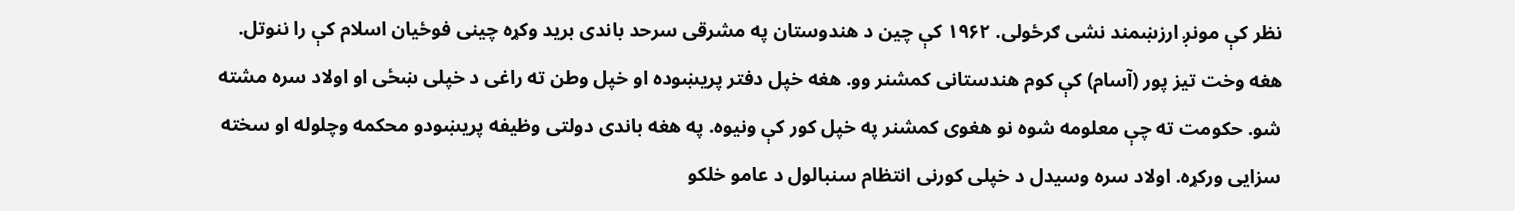نظر کې مونږ ارزښمند نشی ګرځولی. ۱۹۶۲ کې چین د هندوستان په مشرقی سرحد باندی برید وکړه چینی فوځیان اسلام کې را ننوتل. هغه وخت تیز پور (آسام) کې کوم هندستانی کمشنر وو. هغه خپل دفتر پریښوده او خپل وطن ته راغی د خپلی ښځی او اولاد سره مشته شو. حکومت ته چې معلومه شوه نو هغوی کمشنر په خپل کور کې ونیوه. په هغه باندی دولتی وظیفه پریښودو محکمه وچلوله او سخته سزایی ورکړه. اولاد سره وسیدل د خپلی کورنی انتظام سنبالول د عامو خلکو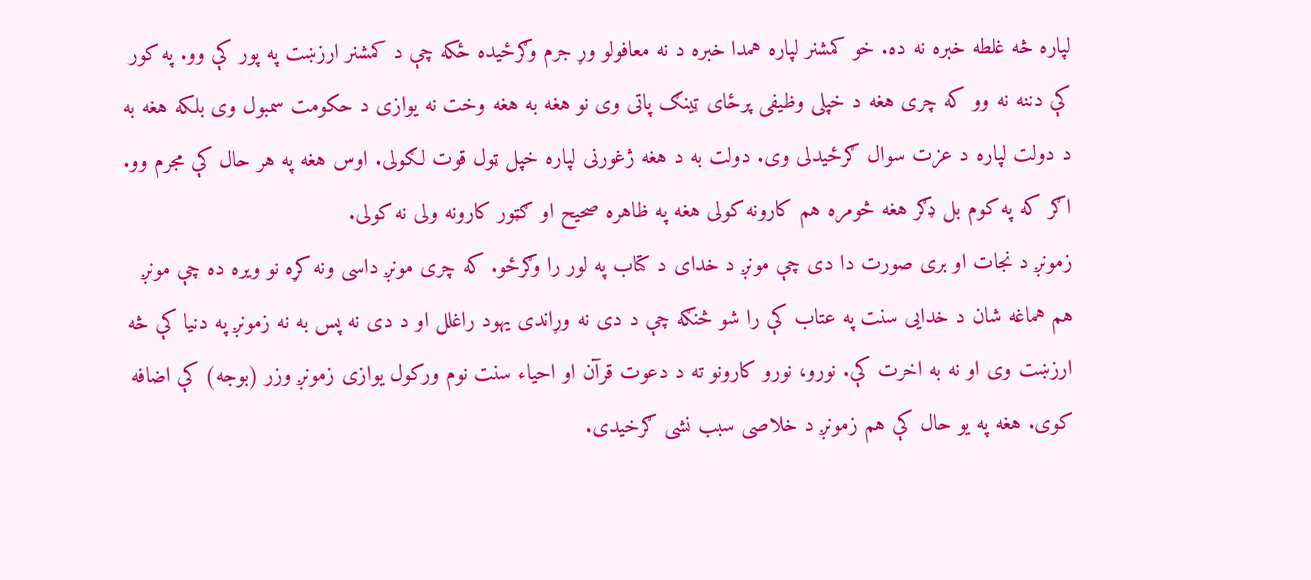لپاره څه غلطه خبره نه ده. خو کمشنر لپاره همدا خبره د نه معافولو وړ جرم وګرځیده ځکه چې د کمشنر ارزښت په پور کې وو. په کور کې دننه نه وو که چری هغه د خپلی وظیفی پرځای ټینګ پاتی وی نو هغه به هغه وخت نه یوازی د حکومت سمبول وی بلکه هغه به د دولت لپاره د عزت سوال ګرځیدلی وی. دولت به د هغه ژغورنی لپاره خپل ټول قوت لګولی. اوس هغه په هر حال کې مجرم وو. اګر که په کوم بل ډګر هغه څومره هم کارونه کولی هغه په ظاهره صحیح او ګټور کارونه ولی نه کولی.
زمونږ د نجات او بری صورت دا دی چې مونږ د خدای د کتاب په لور را وګرځو. که چری مونږ داسی ونه کړه نو ویره ده چې مونږ هم هماغه شان د خدایی سنت په عتاب کې را شو څنګه چې د دی نه وړاندی یهود راغلل او د دی نه پس به نه زمونږ په دنیا کې څه ارزښت وی او نه به اخرت کې. نورو، نورو کارونو ته د دعوت قرآن او احیاء سنت نوم ورکول یوازی زمونږ وزر (بوجه) کې اضافه کوی. هغه په یو حال کې هم زمونږ د خلاصی سبب نشی ګرخیدی.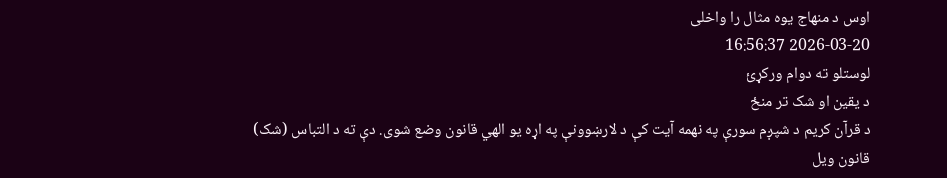اوس د منهاج یوه مثال را واخلی
2026-03-20 16:56:37
لوستلو ته دوام ورکړئ
د یقین او شک تر منځ
د قرآن کریم د شپږم سورې په نهمه آیت کې د لارښوونې په اړه یو الهي قانون وضع شوی. دې ته د التباس (شک) قانون ویل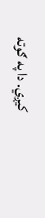کیږي. دا په ګوته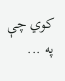کوي چې په ...